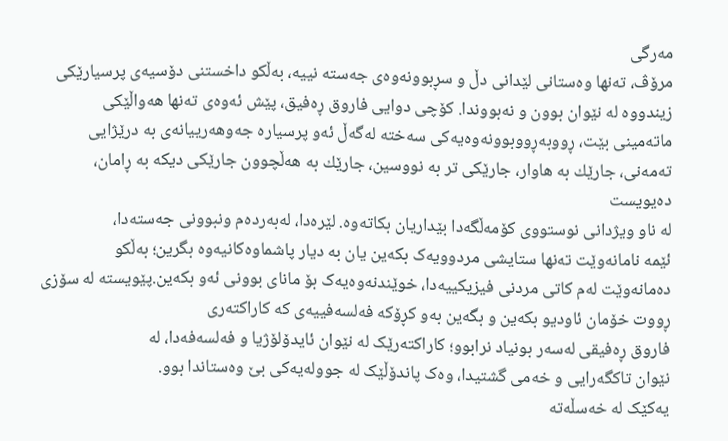مەرگی
مرۆڤ، تەنها وەستانی لێدانی دڵ و سڕبوونەوەی جەستە نییە، بەڵکو داخستنی دۆسیەی پرسیارێکی
زیندووە لە نێوان بوون و نەبووندا. کۆچی دوایی فاروق ڕەفیق، پێش ئەوەی تەنها هەواڵێکی
ماتەمینی بێت، ڕووبەڕووبوونەوەیەکی سەختە لەگەڵ ئەو پرسیارە جەوهەرییانەی بە درێژایی
تەمەنی، جارێك بە هاوار، جارێكی تر بە نووسین، جارێك بە هەڵچوون جارێكی دیكە بە ڕامان، دەیویست
لە ناو ویژدانی نوستووی کۆمەڵگەدا بێداریان بکاتەوە. لێرەدا، لەبەردەم ونبوونی جەستەدا،
ئێمە نامانەوێت تەنها ستایشی مردوویەک بکەین یان بە دیار پاشماوەکانیەوە بگرین؛ بەڵکو
دەمانەوێت لەم کاتی مردنی فیزیكییەدا، خوێندنەوەیەک بۆ مانای بوونی ئەو بکەین.پێویستە لە سۆزی ڕووت خۆمان ئاودیو بكەین و بگەین بەو کڕۆکە فەلسەفییەی کە کاراکتەری
فاروق ڕەفیقی لەسەر بونیاد نرابوو؛ کاراکتەرێک لە نێوان ئایدۆلۆژیا و فەلسەفەدا، لە
نێوان تاکگەرایی و خەمی گشتیدا، وەک پاندۆڵێک لە جوولەیەکی بێ وەستاندا بوو.
یەکێک لە خەسڵەتە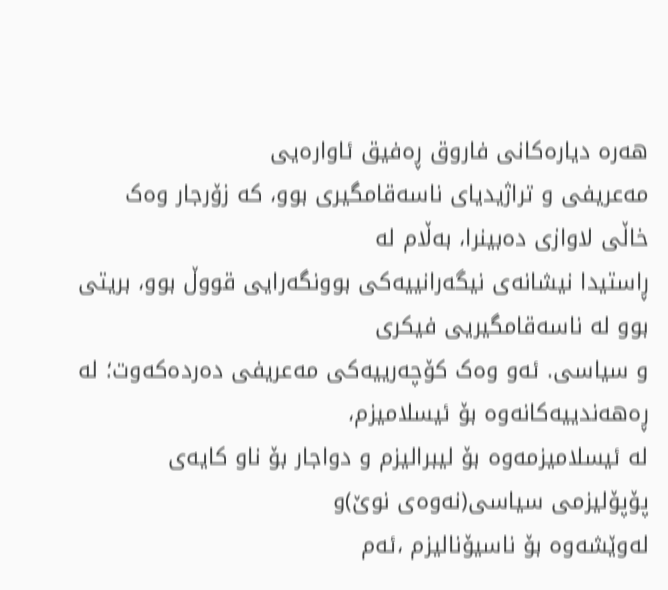هەرە دیارەکانی فاروق ڕەفیق ئاوارەیی
مەعریفی و تراژیدیای ناسەقامگیری بوو، کە زۆرجار وەک خاڵی لاوازی دەبینرا، بەڵام لە
ڕاستیدا نیشانەی نیگەرانییەکی بوونگەرایی قووڵ بوو، بریتی بوو لە ناسەقامگیریی فیکری
و سیاسی. ئەو وەک کۆچەرییەکی مەعریفی دەردەکەوت؛ لە ڕەهەندییەکانەوە بۆ ئیسلامیزم،
لە ئیسلامیزمەوە بۆ لیبرالیزم و دواجار بۆ ناو کایەی پۆپۆلیزمی سیاسی(نەوەی نوێ)و
لەوێشەوە بۆ ناسیۆنالیزم ،ئەم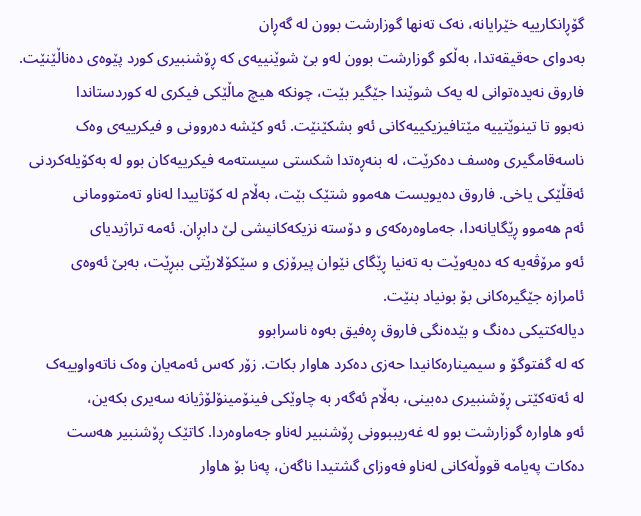گۆڕانکارییە خێرایانە، نەک تەنها گوزارشت بوون لە گەڕان
بەدوای حەقیقەتدا، بەڵکو گوزارشت بوون لەو بێ شوێنییەی کە ڕۆشنبیری کورد پێوەی دەناڵێنێت.
فاروق نەیدەتوانی لە یەک شوێندا جێگیر بێت، چونکە هیچ ماڵێکی فیکری لە کوردستاندا
نەبوو تا تینوێتییە مێتافیزیکییەکانی ئەو بشکێنێت. ئەو کێشە دەروونی و فیکرییەی وەک
ناسەقامگیری وەسف دەکرێت، لە بنەڕەتدا شکستی سیستەمە فیکرییەکان بوو لە بەکۆیلەکردنی
ئەقڵێکی یاخی. فاروق دەیویست هەموو شتێک بێت، بەڵام لە کۆتاییدا لەناو تەمتوومانی
ئەم هەموو ڕێگایانەدا، جەماوەرەکەی و دۆستە نزیکەکانیشی لێ دابڕان. ئەمە تراژیدیای
ئەو مرۆڤەیە کە دەیەوێت بە تەنیا ڕێگای نێوان پیرۆزی و سێکۆلارێتی ببڕێت، بەبێ ئەوەی
ئامرازە جێگیرەکانی بۆ بونیاد بنێت.
دیالەکتیکی دەنگ و بێدەنگی فاروق ڕەفیق بەوە ناسرابوو
کە لە گفتوگۆ و سیمینارەکانیدا حەزی دەكرد هاوار بكات. زۆر کەس ئەمەیان وەک ناتەواوییەک
لە ئەتەکێتی ڕۆشنبیری دەبینی، بەڵام ئەگەر بە چاوێکی فینۆمینۆلۆژیانە سەیری بکەین،
ئەو هاوارە گوزارشت بوو لە غەریببوونی ڕۆشنبیر لەناو جەماوەردا. کاتێک ڕۆشنبیر هەست
دەکات پەیامە قووڵەکانی لەناو فەوزای گشتیدا ناگەن، پەنا بۆ هاوار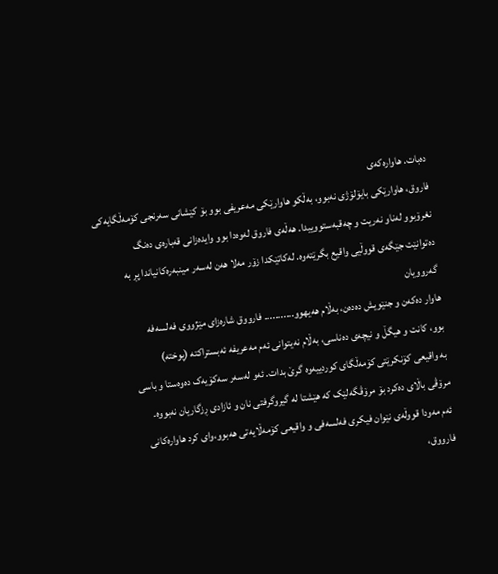دەبات. هاوارەکەی
فاروق، هاوارێکی بایۆلۆژی نەبوو، بەڵکو هاوارێکی مەعریفی بوو بۆ کێشانی سەرنجی کۆمەڵگایەکی
نغرۆبوو لەناو نەریت و چەقبەستووییدا. هەڵەی فاروق لەوەدا بوو وایدەزانی قەبارەی دەنگ
دەتوانێت جێگەی قووڵیی واقیع بگرێتەوە. لەكاتێكدا زۆر مەلا هەن لەسەر مینبەرەكانیاندا پڕ بە گەروویان
هاوار دەكەن و جنێویش دەدەن، بەڵام هەیهوو........... فارووق شارەزای مێژووی فەلسەفە
بوو، کانت و هیگڵ و نیچەی دەناسی، بەڵام نەیتوانی ئەم مەعریفە ئەبستراکتە (پوختە)
بە واقیعی کۆنکرێتی کۆمەڵگای کوردییەوە گرێ بدات. ئەو لەسەر سەکۆیەک دەوەستا و باسی
مرۆڤی باڵای دەکرد بۆ مرۆڤگەلێک کە هێشتا لە گیروگرفتی نان و ئازادی ڕزگاریان نەبووە.
ئەم مەودا قووڵەی نێوان فیکری فەلسەفی و واقیعی کۆمەڵایەتی هەبوو،وای کرد هاوارەکانی
فارووق،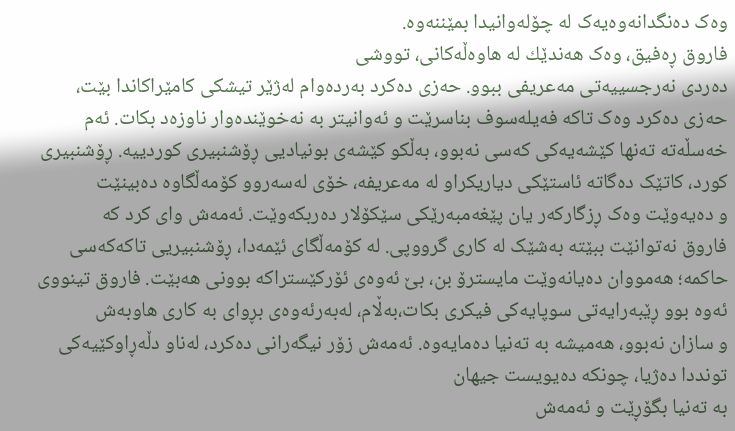وەک دەنگدانەوەیەک لە چۆلەوانیدا بمێننەوە.
فاروق ڕەفیق، وەک هەندێك لە هاوەڵەکانی، تووشی
دەردی نەرجسییەتی مەعریفی ببوو. حەزی دەکرد بەردەوام لەژێر تیشکی کامێراکاندا بێت،
حەزی دەکرد وەک تاکە فەیلەسوف بناسرێت و ئەوانیتر بە نەخوێندەوار ناوزەد بکات. ئەم
خەسڵەتە تەنها کێشەیەکی کەسی نەبوو، بەڵکو کێشەی بونیادیی ڕۆشنبیری کوردییە. ڕۆشنبیری
کورد، کاتێک دەگاتە ئاستێکی دیاریکراو لە مەعریفە، خۆی لەسەروو کۆمەڵگاوە دەبینێت
و دەیەوێت وەک ڕزگارکەر یان پێغەمبەرێکی سێکۆلار دەربکەوێت. ئەمەش وای کرد کە
فاروق نەتوانێت ببێتە بەشێک لە کاری گرووپی. لە کۆمەڵگای ئێمەدا، ڕۆشنبیریی تاکەکەسی
حاکمە؛ هەمووان دەیانەوێت مایسترۆ بن، بێ ئەوەی ئۆرکێستراکە بوونی هەبێت. فاروق تینووی
ئەوە بوو ڕێبەرایەتی سوپایەکی فیکری بکات،بەڵام، لەبەرئەوەی بڕوای بە کاری هاوبەش
و سازان نەبوو، هەمیشە بە تەنیا دەمایەوە. ئەمەش زۆر نیگەرانی دەكرد، لەناو دڵەڕاوکێیەکی تونددا دەژیا، چونکە دەیویست جیهان
بە تەنیا بگۆڕێت و ئەمەش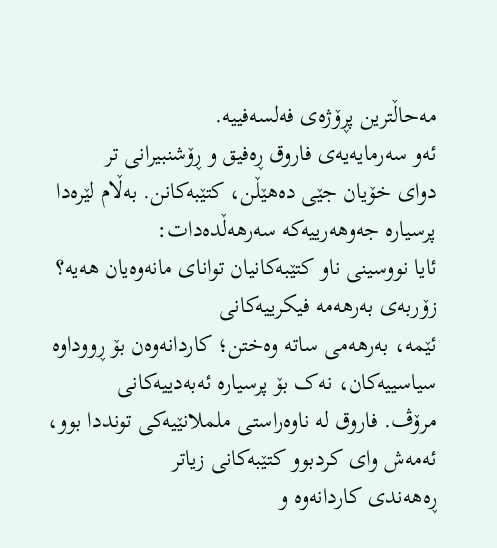مەحاڵترین پڕۆژەی فەلسەفییە.
ئەو سەرمایەیەی فاروق ڕەفیق و ڕۆشنبیرانی تر
دوای خۆیان جێی دەهێڵن، کتێبەکانن. بەڵام لێرەدا پرسیارە جەوهەرییەکە سەرهەڵدەدات:
ئایا نووسینی ناو كتێبەكانیان توانای مانەوەیان هەیە؟ زۆربەی بەرهەمە فیکرییەکانی
ئێمە، بەرهەمی ساتە وەختن؛ کاردانەوەن بۆ ڕووداوە سیاسییەکان، نەک بۆ پرسیارە ئەبەدییەکانی
مرۆڤ. فاروق لە ناوەراستی ململانێیەکی تونددا بوو، ئەمەش وای کردبوو کتێبەکانی زیاتر
ڕەهەندی كاردانەوە و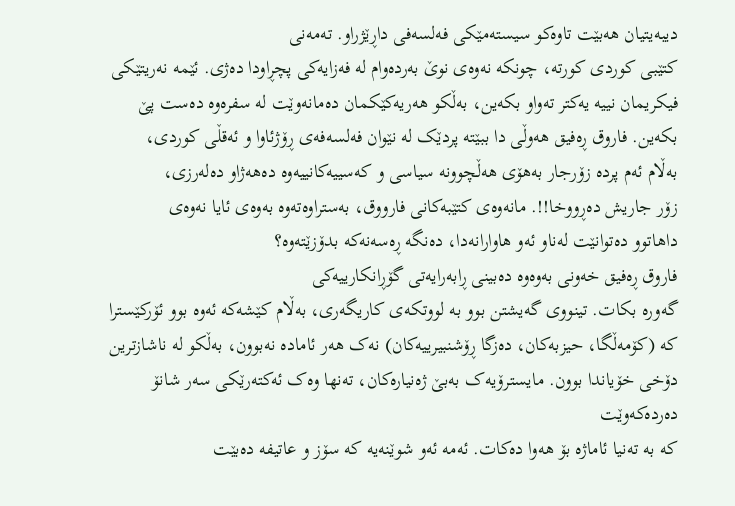دیبەیتیان هەبێت تاوەکو سیستەمێکی فەلسەفی داڕێژراو. تەمەنی
کتێبی کوردی کورتە، چونکە نەوەی نوێ بەردەوام لە فەزایەکی پچڕاودا دەژی. ئێمە نەریتێکی
فیکریمان نییە یەکتر تەواو بکەین، بەڵکو هەریەکێکمان دەمانەوێت لە سفرەوە دەست پێ
بکەین. فاروق ڕەفیق هەوڵی دا ببێتە پردێک لە نێوان فەلسەفەی ڕۆژئاوا و ئەقڵی کوردی،
بەڵام ئەم پردە زۆرجار بەهۆی هەڵچوونە سیاسی و کەسییەکانییەوە دەهەژاو دەلەرزی،
زۆر جاریش دەڕووخا!!. مانەوەی کتێبەکانی فارووق، بەستراوەتەوە بەوەی ئایا نەوەی
داهاتوو دەتوانێت لەناو ئەو هاوارانەدا، دەنگە ڕەسەنەکە بدۆزێتەوە؟
فاروق ڕەفیق خەونی بەوەوە دەبینی ڕابەرایەتی گۆڕانکارییەکی
گەورە بکات. تینووی گەیشتن بوو بە لووتکەی کاریگەری، بەڵام کێشەکە ئەوە بوو ئۆرکێسترا
کە (کۆمەڵگا، حیزبەکان، دەزگا ڕۆشنبیرییەکان) نەک هەر ئامادە نەبوون، بەڵکو لە ناشازترین
دۆخی خۆیاندا بوون. مایسترۆیەک بەبێ ژەنیارەکان، تەنها وەک ئەکتەرێکی سەر شانۆ دەردەکەوێت
کە بە تەنیا ئاماژە بۆ هەوا دەکات. ئەمە ئەو شوێنەیە کە سۆز و عاتیفە دەبێت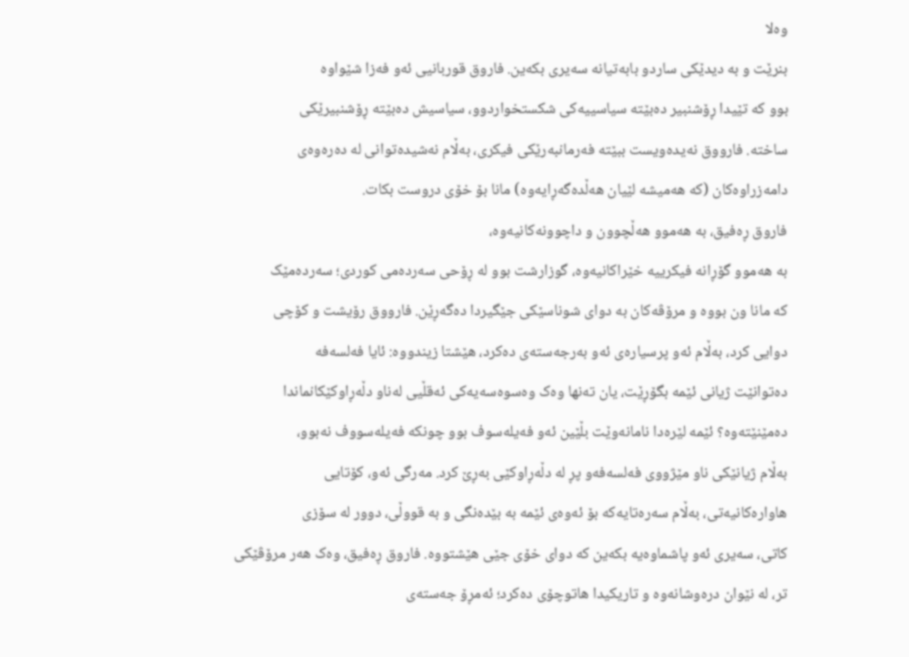وەلا
بنرێت و بە دیدێکی ساردو بابەتیانە سەیری بکەین. فاروق قوربانیی ئەو فەزا شێواوە
بوو کە تێیدا ڕۆشنبیر دەبێتە سیاسییەکی شکستخواردوو، سیاسیش دەبێتە ڕۆشنبیرێکی
ساختە. فارووق نەیدەویست ببێتە فەرمانبەرێکی فیکری، بەڵام نەشیدەتوانی لە دەرەوەی
دامەزراوەکان (کە هەمیشە لێیان هەڵدەگەڕایەوە) مانا بۆ خۆی دروست بکات.
فاروق ڕەفیق، بە هەموو هەڵچوون و داچوونەکانیەوە،
بە هەموو گۆڕانە فیکرییە خێراکانیەوە، گوزارشت بوو لە ڕۆحی سەردەمی کوردی؛ سەردەمێک
کە مانا ون بووە و مرۆڤەکان بە دوای شوناسێكی جێگیردا دەگەڕێن. فارووق رۆیشت و کۆچی
دوایی کرد، بەڵام ئەو پرسیارەی ئەو بەرجەستەی دەکرد، هێشتا زیندووە: ئایا فەلسەفە
دەتوانێت ژیانی ئێمە بگۆڕێت، یان تەنها وەک وەسوەسەیەکی ئەقڵیی لەناو دڵەڕاوکێکانماندا
دەمێنێتەوە؟ ئێمە لێرەدا نامانەوێت بڵێین ئەو فەیلەسوف بوو چونكە فەیلەسووف نەبوو،
بەڵام ژیانێکی ناو مێژووی فەلسەفەو پڕ لە دڵەڕاوكێی بەڕێ کرد. مەرگی ئەو، کۆتایی
هاوارەکانیەتی، بەڵام سەرەتایەکە بۆ ئەوەی ئێمە بە بێدەنگی و بە قووڵی، دوور لە سۆزی
کاتی، سەیری ئەو پاشماوەیە بکەین کە دوای خۆی جێی هێشتووە. فاروق ڕەفیق، وەک هەر مرۆڤێكی
تر، لە نێوان درەوشانەوە و تاریکیدا هاتوچۆی دەکرد؛ ئەمڕۆ جەستەی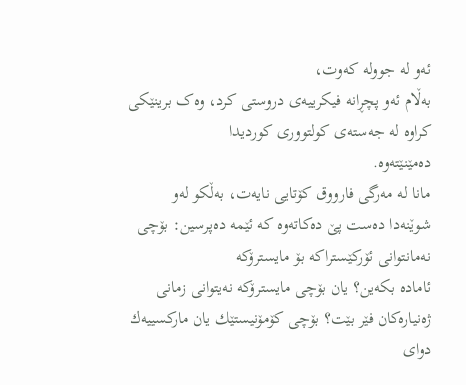ئەو لە جوولە کەوت،
بەڵام ئەو پچڕانە فیکرییەی دروستی کرد، وەک برینێکی کراوە لە جەستەی کولتووری کوردیدا
دەمێنێتەوە.
مانا لە مەرگی فارووق کۆتایی نایەت، بەڵکو لەو
شوێنەدا دەست پێ دەکاتەوە کە ئێمە دەپرسین: بۆچی نەمانتوانی ئۆرکێستراکە بۆ مایسترۆکە
ئامادە بکەین؟ یان بۆچی مایسترۆکە نەیتوانی زمانی ژەنیارەکان فێر بێت؟ بۆچی كۆمۆنیستێك یان ماركسییەك دوای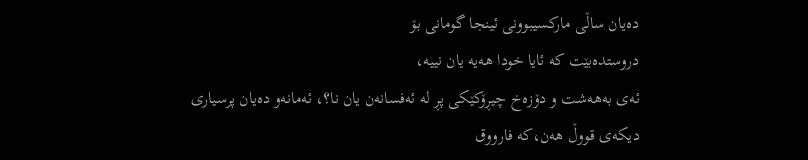دەیان ساڵی ماركسیبوونی ئینجا گومانی بۆ
دروستدەبێت كە ئایا خودا هەیە یان نییە،
ئەی بەهەشت و دۆزەخ چیڕۆكێكی پڕ لە ئەفسانەن یان نا؟، ئەمانەو دەیان پرسیاری
دیكەی قووڵ هەن،كە فارووق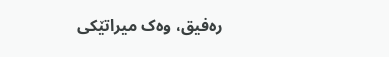رەفیق، وەک میراتێکی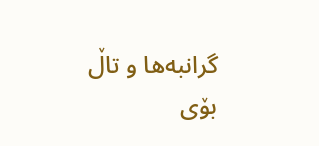گرانبەها و تاڵ بۆی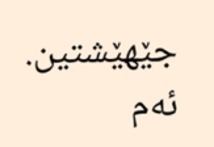جێهێشتین.
ئەم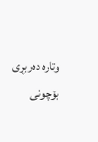وتارە دەربڕی بۆچونی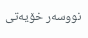نووسەر خۆیەتی